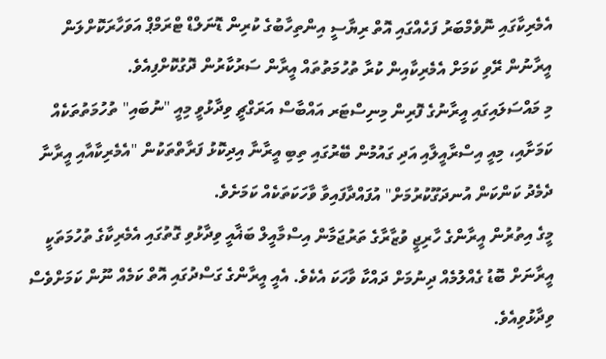އެމެރިކާގައި ނޮވެމްބަރު ފަހެއްގައި އޮތް ރިޔާސީ އިންތިހާބުގެ ކުރިން ޑޮނަލްޑް ޓްރަމްޕް އަވަހާރަކޮށްލަން އީރާނުން ރޭވި ކަމަށް އެމެރިކާއިން ކުރާ ތުހުމަތުތައް އީރާން ސަރުކާރުން ދޮގުކޮށްފިއެވެ.
މި މައްސަލައިގައި އީރާނުގެ ފޮރިން މިނިސްޓަރ އައްބާސް އަރަގްޗީ ވިދާޅުވީ މިއީ "ނުބައި" ތުހުމަތުތަކެއް ކަމަށާއި، މިއީ އިސްރާއީލާއި އަދި ގައުމުން ބޭރުގައި ތިބި އީރާނާ އިދިކޮޅު ފަރާތްތަކުން "އެމެރިކާއާއި އީރާނާ ދެމެދު ކަންކަން އުނދަގޫކުރުމަށް" އުފައްދާފައިވާ ވާހަކަތަކެއް ކަމަށެވެ.
މީގެ އިތުރުން އީރާންގެ ހާރިޖީ ވުޒާރާގެ ތަރުޖަމާން އިސްމާއީލް ބަޣާއީ ވިދާޅުވި ގޮތުގައި އެމެރިކާގެ ތުހުމަތަކީ އީރާނަށް ބޮޑު ގެއްލުމެއް ދިނުމަށް ދައްކާ ވާހަކަ އެކެވެ. އެއީ އީރާންގެ ގަސްދުގައި އޮތް ކަމެއް ނޫން ކަމަށްވެސް ވިދާޅުވިއެވެ.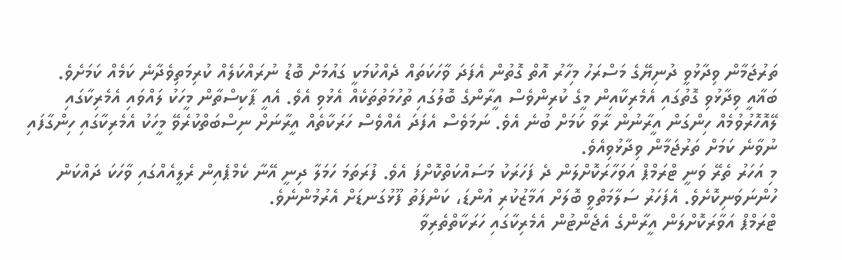ތަރުޖަމާން ވިދާޅުވީ ދުނިޔޭގެ މަސްރަހު މިހާރު އޮތް ގޮތުން އެފަދަ ވާހަކަތައް ދެއްކުމަކީ ގައުމަށް ބޮޑު ނުރައްކަލެއް ކުރިމަތިވެދާނެ ކަމެއް ކަމަށެވެ.
ބަޣާއީ ވިދާޅުވި ގޮތުގައި އެމެރިކާއިން މީގެ ކުރިންވެސް އީރާންގެ ބޮލުގައި ތުހުމަތުތަކެއް އެޅުވި އެވެ. އެއީ ޕާކިސްތާން މީހަކު ލައްވައި އެމެރިކާގައި ލޭއޮހޮރުވުމެއް ހިންގަން އީރާނުން ރާވާ ކަމަށް ބުނެ އެވެ. ނަމަވެސް އެފަދަ އެއްވެސް ހަރަކާތެއް އީރާނަށް ނިސްބަތްކުރެވޭ މީހަކު އެމެރިކާގައި ހިންގާފައި ނުވާނެ ކަމަށް ތަރުޖަމާން ވިދާޅުވިއެވެ.
މި އަހަރު ތެރޭ ވަނީ ޓްރަމްޕް އަވަހާރަކޮށްލަން ދެ ފަހަރަކު މަސައްކަތްކޮށްފަ އެވެ. ފުރަތަމަ ހަމަލާ ދިނީ އޭނާ ކެމްޕެއިން ރެލީއެއްގައި ވާހަކަ ދައްކަން ހުންނަވަނިކޮށެވެ. އެފަހަރު ސަލާމަތްވީ ބޮލަށް އަމާޒުކުރި އުންޑަ، ކަންފަތު ފޫޅުގަނޑަށް އެރުމުންނެވެ.
ޓްރަމްޕް އަވާރަކޮށްލަން އީރާންގެ އެޖެންޓުން އެމެރިކާގައި ހަރަކާތްތެރިވާ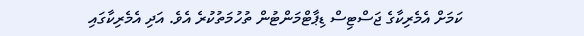ކަމަށް އެމެރިކާގެ ޖަސްޓިސް ޑިޕާޓްމަންޓުން ތުހުމަތުކުރެ އެވެ. އަދި އެމެރިކާގައި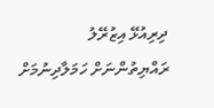ދިރިއުޅޭ އިޒުރޭލު ރައްޔިތުންނަށް ހަމަލާދިނުމަށް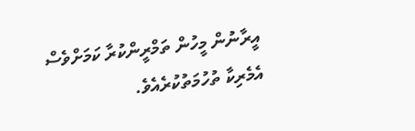އީރާނުން މީހުން ތަމްރީންކުރާ ކަމަށްވެސް އެމެރިކާ ތުހުމަތުކުރެއެވެ.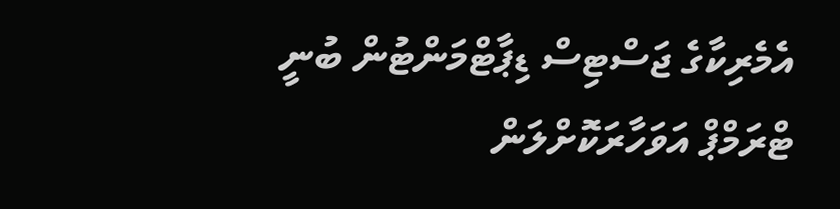އެމެރިކާގެ ޖަސްޓިސް ޑިޕާޓްމަންޓުން ބުނީ ޓްރަމްޕް އަވަހާރަކޮށްލަން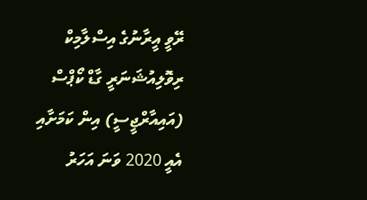ރޭވީ އީރާނުގެ އިސްލާމިކް ރިވޮލިއުޝަނަރީ ގާޑް ކޯޕްސް (އައިއާރްޖީސީ) އިން ކަމަށާއި އެއީ 2020 ވަނަ އަހަރު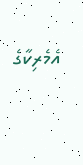އެމެރިކާގެ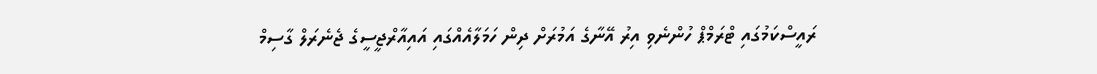ރައީސްކަމުގައި ޓްރަމްޕް ހުންނެވި އިރު އޭނާގެ އަމުރަށް ދިން ހަމަލާއެއްގައި އައިއާރްޖީސީގެ ޖެނެރަލް ގާސިމް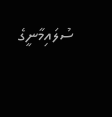ސުލައިމާނީގެ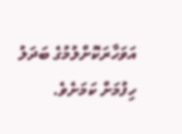އަވަހާރަކޮށްލުމުގެ ބަދަލު ހިފުމަށް ކަމަށެވެ.